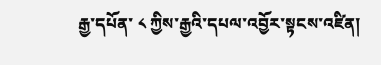རྒྱ་དཔོན་ ༨ ཀྱིས་རྒྱའི་དཔལ་འབྱོར་སྟངས་འཛིན།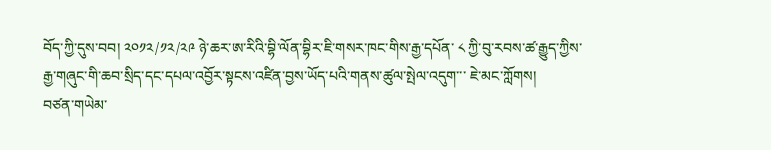བོད་ཀྱི་དུས་བབ། ༢༠༡༢/༡༢/༢༩ ཉེ་ཆར་ཨ་རིའི་བྷི་ལོན་བྷིར་ཇི་གསར་ཁང་གིས་རྒྱ་དཔོན་ ༨ ཀྱི་བུ་རབས་ཚ་རྒྱུད་ཀྱིས་རྒྱ་གཞུང་གི་ཆབ་སྲིད་དང་དཔལ་འབྱོར་སྟངས་འཛིན་བྱས་ཡོད་པའི་གནས་ཚུལ་སྤེལ་འདུག་་་ ཇེ་མང་ཀློགས།
བཙན་གཡེམ་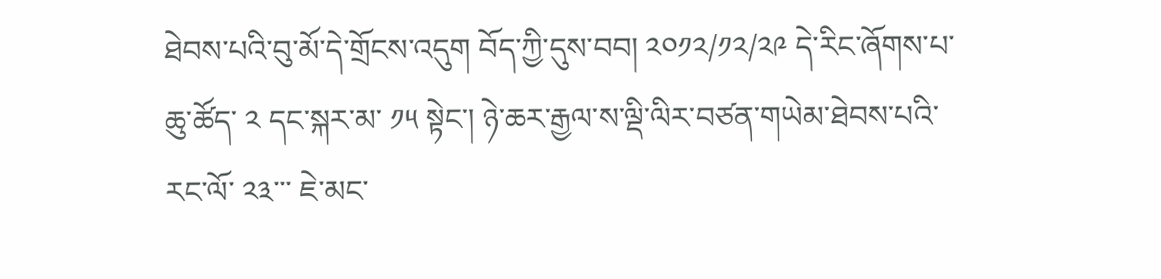ཐེབས་པའི་བུ་མོ་དེ་གྲོངས་འདུག བོད་ཀྱི་དུས་བབ། ༢༠༡༢/༡༢/༢༩ དེ་རིང་ཞོགས་པ་ཆུ་ཚོད་ ༢ དང་སྐར་མ་ ༡༥ སྟེང་། ཉེ་ཆར་རྒྱལ་ས་ལྡི་ལིར་བཙན་གཡེམ་ཐེབས་པའི་རང་ལོ་ ༢༣་་་ ཇེ་མང་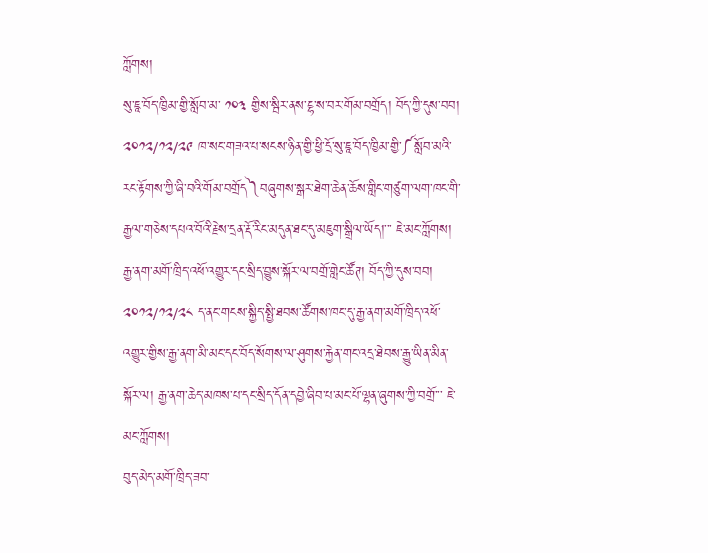ཀློགས།
སུ་ཇཱ་བོད་ཁྱིམ་གྱི་སློབ་མ་ ༡༠༣ གྱིས་སྦིར་ནས་ངྷ་ས་བར་གོམ་བགྲོད། བོད་ཀྱི་དུས་བབ། ༢༠༡༢/༡༢/༢༩ ཁ་སང་གཟའ་པ་སངས་ཉིན་གྱི་ཕྱི་དྲོ་སུ་ཇཱ་བོད་ཁྱིམ་གྱི་༼སློབ་མའི་རང་རྟོགས་ཀྱི་ཞི་བའི་གོམ་བགྲོད༽བཞུགས་སྒར་ཐེག་ཆེན་ཆོས་གླིང་གཙུག་ལག་ཁང་གི་རྒྱལ་གཅེས་དཔའ་བོའི་རྗེས་དྲན་རྡོ་རིང་མདུན་ཐང་དུ་མཇུག་སྒྲིལ་ཡོད།་་་ ཇེ་མང་ཀློགས།
རྒྱ་ནག་མགོ་ཁྲིད་འཕོ་འགྱུར་དང་སྲིད་བྱུས་སྐོར་ལ་བགྲོ་གླེང་ཚོཊ། བོད་ཀྱི་དུས་བབ། ༢༠༡༢/༡༢/༢༨ ད་ནང་གངས་སྐྱིད་སྤྱི་ཐབས་ཚོགས་ཁང་དུ་རྒྱ་ནག་མགོ་ཁྲིད་འཕོ་འགྱུར་གྱིས་རྒྱ་ནག་མི་མང་དང་བོད་སོགས་ལ་ཤུགས་རྐྱེན་གང་འདྲ་ཐེབས་རྒྱུ་ཡིན་མིན་སྐོར་ལ། རྒྱ་ནག་ཆེད་མཁས་པ་དང་སྲིད་དོན་དབྱེ་ཞིབ་པ་མང་པོ་ལྷན་ཞུགས་ཀྱི་བགྲོ་་་ ཇེ་མང་ཀློགས།
བུད་མེད་མགོ་ཁྲིད་ཟབ་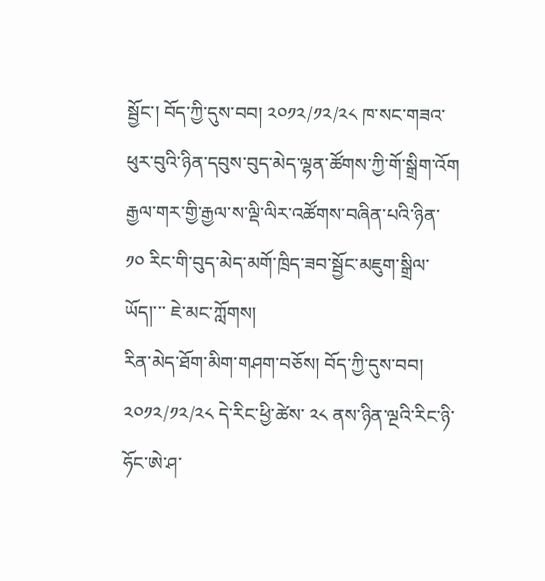སྦྱོང་། བོད་ཀྱི་དུས་བབ། ༢༠༡༢/༡༢/༢༨ ཁ་སང་གཟའ་ཕུར་བུའི་ཉིན་དབུས་བུད་མེད་ལྷན་ཚོགས་ཀྱི་གོ་སྒྲིག་འོག རྒྱལ་གར་གྱི་རྒྱལ་ས་ལྡི་ལིར་འཚོགས་བཞིན་པའི་ཉིན་ ༡༠ རིང་གི་བུད་མེད་མགོ་ཁྲིད་ཟབ་སྦྱོང་མཇུག་སྒྲིལ་ཡོད།་་་ ཇེ་མང་ཀློགས།
རིན་མེད་ཐོག་མིག་གཤག་བཅོས། བོད་ཀྱི་དུས་བབ། ༢༠༡༢/༡༢/༢༨ དེ་རིང་ཕྱི་ཚེས་ ༢༨ ནས་ཉིན་ལྔའི་རིང་ཉི་ཧོང་ཨེ་ཤ་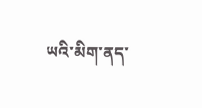ཡའི་མིག་ནད་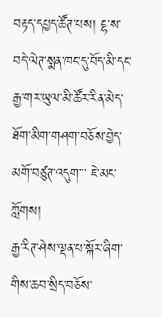བརྟད་དཔྱད་ཚོཊ་པས། ངྷ་ས་བདེ་ལེཊ་སྨན་ཁང་དུ་བོད་མི་དང་རྒྱ་གར་ཡུལ་མི་ཚོར་རིན་མེད་ཐོག་མིག་གཤག་བཅོས་བྱེད་མགོ་བཙུཊ་འདུག་་་ ཇེ་མང་ཀློགས།
རྒྱ་རིཊ་ཤེས་ལྡན་པ་སྐོར་ཞིག་གིས་ཆབ་སྲིད་བཅོས་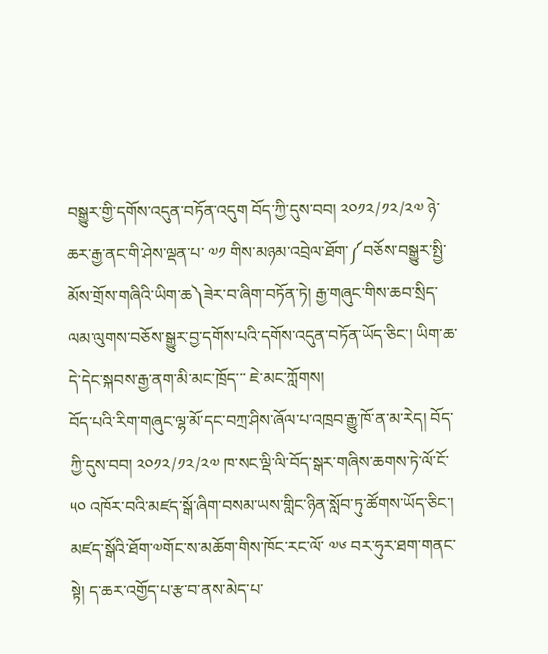བསྒྱུར་གྱི་དགོས་འདུན་བཏོན་འདུག བོད་ཀྱི་དུས་བབ། ༢༠༡༢/༡༢/༢༧ ཉེ་ཆར་རྒྱ་ནང་གི་ཤེས་ལྡན་པ་ ༧༡ གིས་མཉམ་འབྲེལ་ཐོག་༼བཅོས་བསྒྱུར་སྤྱི་མོས་གྲོས་གཞིའི་ཡིག་ཆ༽ཟེར་བ་ཞིག་བཏོན་ཏེ། རྒྱ་གཞུང་གིས་ཆབ་སྲིད་ལམ་ལུགས་བཅོས་སྒྱུར་བྱ་དགོས་པའི་དགོས་འདུན་བཏོན་ཡོད་ཅིང་། ཡིག་ཆ་དེ་དེང་སྐབས་རྒྱ་ནག་མི་མང་ཁྲོད་་་ ཇེ་མང་ཀློགས།
བོད་པའི་རིག་གཞུང་ལྷ་མོ་དང་བཀྲ་ཤིས་ཞོལ་པ་འཁྲབ་རྒྱུ་ཁོ་ན་མ་རེད། བོད་ཀྱི་དུས་བབ། ༢༠༡༢/༡༢/༢༧ ཁ་སང་ལྡི་ལི་བོད་སྒར་གཞིས་ཆགས་ཏེ་ལོ་ངོ་ ༥༠ འཁོར་བའི་མཛད་སྒོ་ཞིག་བསམ་ཡས་གླིང་ཉིན་སློབ་ཏུ་ཚོགས་ཡོད་ཅིང་། མཛད་སྒོའི་ཐོག་༧གོང་ས་མཆོག་གིས་ཁོང་རང་ལོ་ ༧༦ བར་ཧུར་ཐག་གནང་སྟེ། ད་ཆར་འགྱོད་པ་རྩ་བ་ནས་མེད་པ་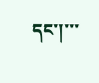དང་།་་་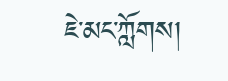ཇེ་མང་ཀློགས།